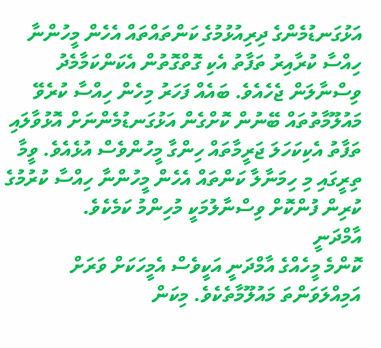އަޅުގަނޑުމެންގެ ދިރިއުޅުމުގެ ކަންތައްތައް އެހެން މީހުންނާ ހިއްސާ ކުރާއިރު ތަފާތު އެކި ގޮތްގޮތުން އެކަންކަމާމެދު ވިސްނާލަން ޖެހެއެވެ. ބައެއް ފަހަރު މިހެން ހިއްސާ ކުރެވޭ މައުލޫމާތުތައް ބޭނުން ކޮށްގެން އަޅުގަނޑުމެންނަށް އޮޅުވާލައި ތަފާތު އެކިކަހަލަ ޖަރީމާތައް ހިންގާ މީހުންވެސް އުޅެއެވެ. ވީމާ ތިރީގައި މި ހިމަނާލާ ކަންތައް އެހެން މީހުންނާ ހިއްސާ ކުރުމުގެ ކުރިން ފުންކޮށް ވިސްނާލުމަކީ މުހިންމު ކަމެކެވެ.
އާމްދަނީ
ކޮންމެ މީހެއްގެ އާމްދަނީ އަކީވެސް އެމީހަކަށް ވަރަށް އަމިއްލަވަންތަ މައުލޫމާތެކެވެ. މިކަން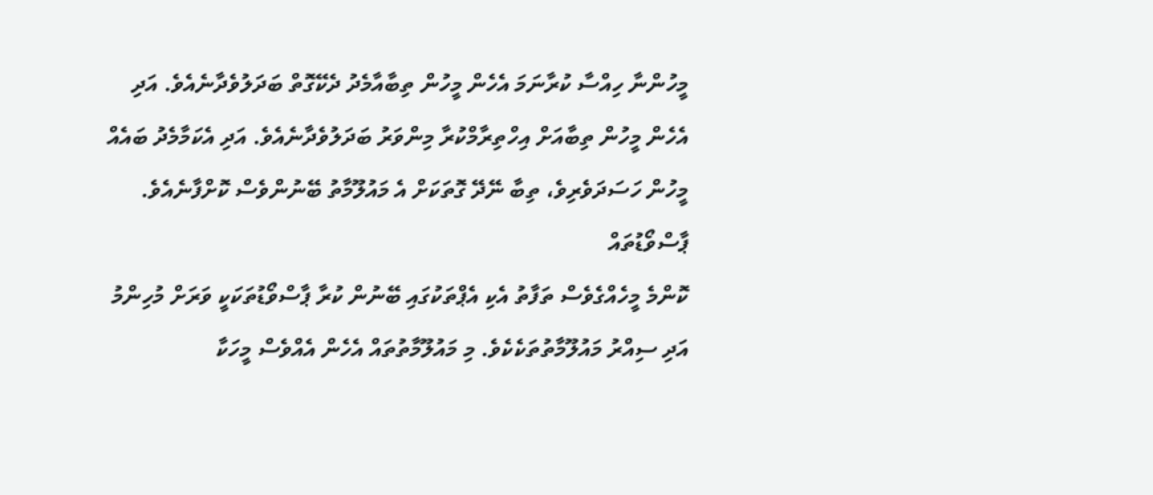މީހުންނާ ހިއްސާ ކުރާނަމަ އެހެން މީހުން ތިބާއާމެދު ދެކޭގޮތް ބަދަލުވެދާނެއެވެ. އަދި އެހެން މީހުން ތިބާއަށް އިހްތިރާމްކުރާ މިންވަރު ބަދަލުވެދާނެއެވެ. އަދި އެކަމާމެދު ބައެއް މީހުން ހަސަދަވެރިވެ، ތިބާ ނޭދޭ ގޮތަކަށް އެ މައުލޫމާތު ބޭނުންވެސް ކޮށްފާނެއެވެ.
ޕާސްވޯޑުތައް
ކޮންމެ މީހެއްގެވެސް ތަފާތު އެކި އެޕްތަކުގައި ބޭނުން ކުރާ ޕާސްވޯޑުތަކަކީ ވަރަށް މުހިންމު އަދި ސިއްރު މައުލޫމާތުތަކެކެވެ. މި މައުލޫމާތުތައް އެހެން އެއްވެސް މީހަކާ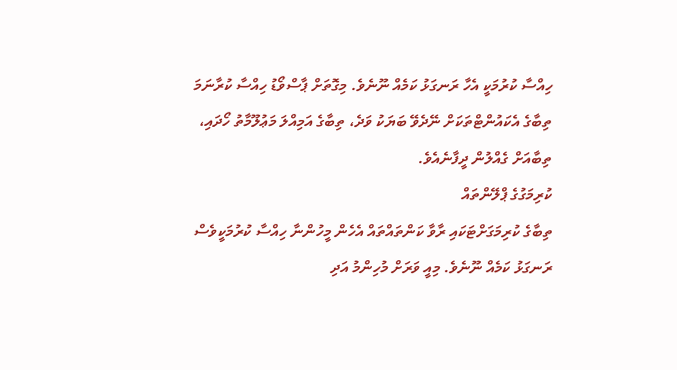ހިއްސާ ކުރުމަކީ އެހާ ރަނގަޅު ކަމެއް ނޫނެވެ. މިގޮތަށް ޕާސްވޯޑު ހިއްސާ ކުރާނަމަ ތިބާގެ އެކައުންޓްތަކަށް ނޭދެވޭ ބަޔަކު ވަދެ، ތިބާގެ އަމިއްލަ މަޢުލޫމާތު ހޯދައި، ތިބާއަށް ގެއްލުން ދީފާނެއެވެ.
ކުރިމަގުގެ ޕްލޭންތައް
ތިބާގެ ކުރިމަގަށްޓަކައި ރާވާ ކަންތައްތައް އެހެން މީހުންނާ ހިއްސާ ކުރުމަކީވެސް ރަނގަޅު ކަމެއް ނޫނެވެ. މިއީ ވަރަށް މުހިންމު އަދި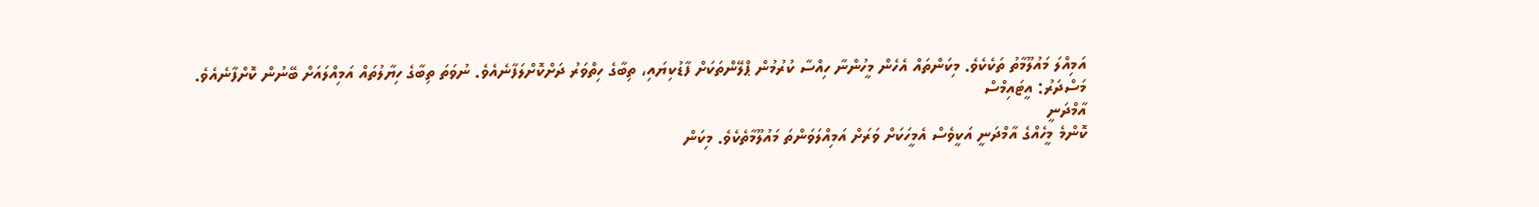އަމިއްލަ މައުލޫމާތު ތަކެކެވެ. މިކަންތައް އެހެން މީހުންނާ ހިއްސާ ކުރުމުން ޕްލޭންތަކަށް ފާޑުކިޔައި، ތިބާގެ ހިތްވަރު ދަށްކޮށްލަފާނެއެވެ. ނުވަތަ ތިބާގެ ހިޔާލުތައް އަމިއްލައަށް ބޭނުން ކޮށްފާނެއެވެ.
މަސްދަރު: އީޓައިމްސް
އާމްދަނީ
ކޮންމެ މީހެއްގެ އާމްދަނީ އަކީވެސް އެމީހަކަށް ވަރަށް އަމިއްލަވަންތަ މައުލޫމާތެކެވެ. މިކަން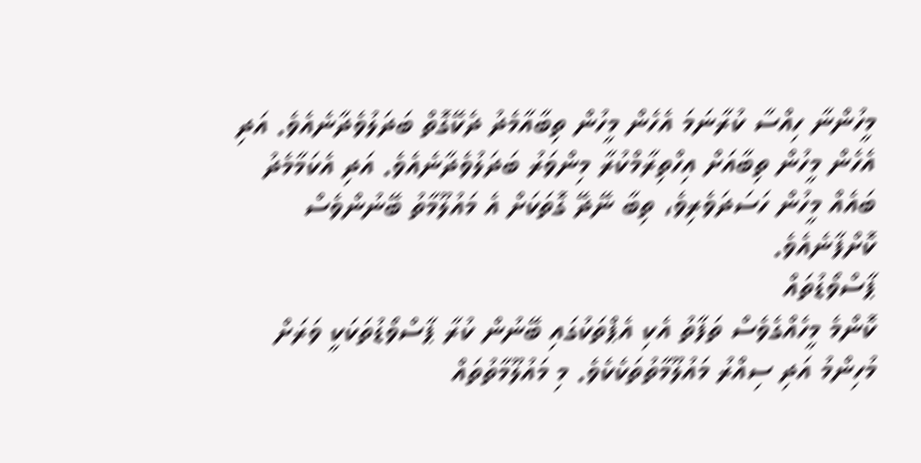މީހުންނާ ހިއްސާ ކުރާނަމަ އެހެން މީހުން ތިބާއާމެދު ދެކޭގޮތް ބަދަލުވެދާނެއެވެ. އަދި އެހެން މީހުން ތިބާއަށް އިހްތިރާމްކުރާ މިންވަރު ބަދަލުވެދާނެއެވެ. އަދި އެކަމާމެދު ބައެއް މީހުން ހަސަދަވެރިވެ، ތިބާ ނޭދޭ ގޮތަކަށް އެ މައުލޫމާތު ބޭނުންވެސް ކޮށްފާނެއެވެ.
ޕާސްވޯޑުތައް
ކޮންމެ މީހެއްގެވެސް ތަފާތު އެކި އެޕްތަކުގައި ބޭނުން ކުރާ ޕާސްވޯޑުތަކަކީ ވަރަށް މުހިންމު އަދި ސިއްރު މައުލޫމާތުތަކެކެވެ. މި މައުލޫމާތުތައް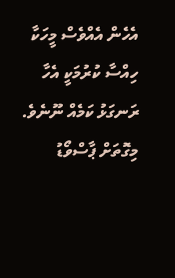އެހެން އެއްވެސް މީހަކާ ހިއްސާ ކުރުމަކީ އެހާ ރަނގަޅު ކަމެއް ނޫނެވެ. މިގޮތަށް ޕާސްވޯޑު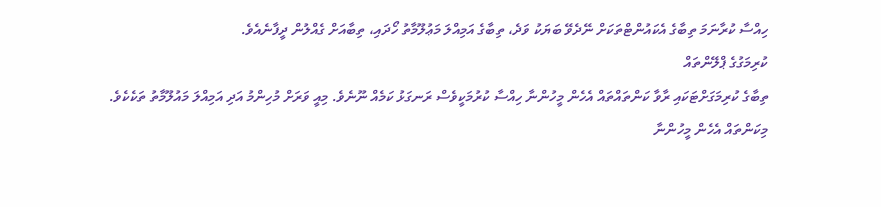ހިއްސާ ކުރާނަމަ ތިބާގެ އެކައުންޓްތަކަށް ނޭދެވޭ ބަޔަކު ވަދެ، ތިބާގެ އަމިއްލަ މަޢުލޫމާތު ހޯދައި، ތިބާއަށް ގެއްލުން ދީފާނެއެވެ.
ކުރިމަގުގެ ޕްލޭންތައް
ތިބާގެ ކުރިމަގަށްޓަކައި ރާވާ ކަންތައްތައް އެހެން މީހުންނާ ހިއްސާ ކުރުމަކީވެސް ރަނގަޅު ކަމެއް ނޫނެވެ. މިއީ ވަރަށް މުހިންމު އަދި އަމިއްލަ މައުލޫމާތު ތަކެކެވެ. މިކަންތައް އެހެން މީހުންނާ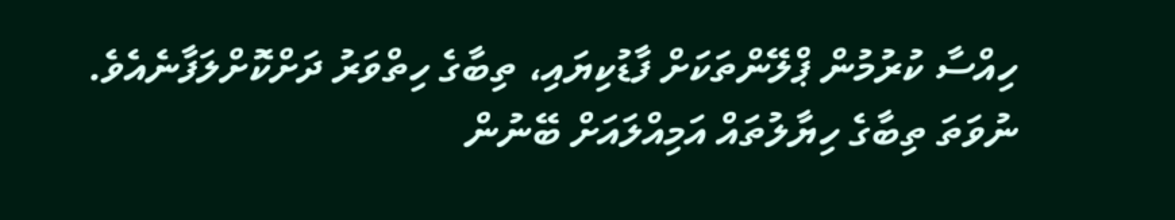ހިއްސާ ކުރުމުން ޕްލޭންތަކަށް ފާޑުކިޔައި، ތިބާގެ ހިތްވަރު ދަށްކޮށްލަފާނެއެވެ. ނުވަތަ ތިބާގެ ހިޔާލުތައް އަމިއްލައަށް ބޭނުން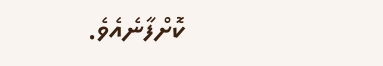ކޮށްފާނެއެވެ.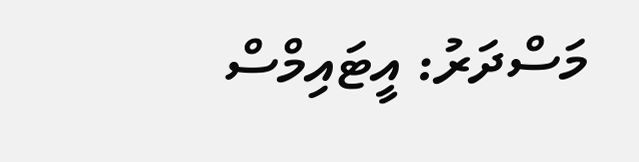މަސްދަރު: އީޓައިމްސް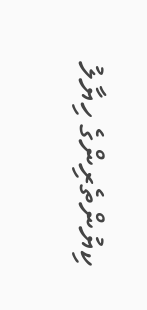ކިޔުންތެރިންގެ ހިޔާލު